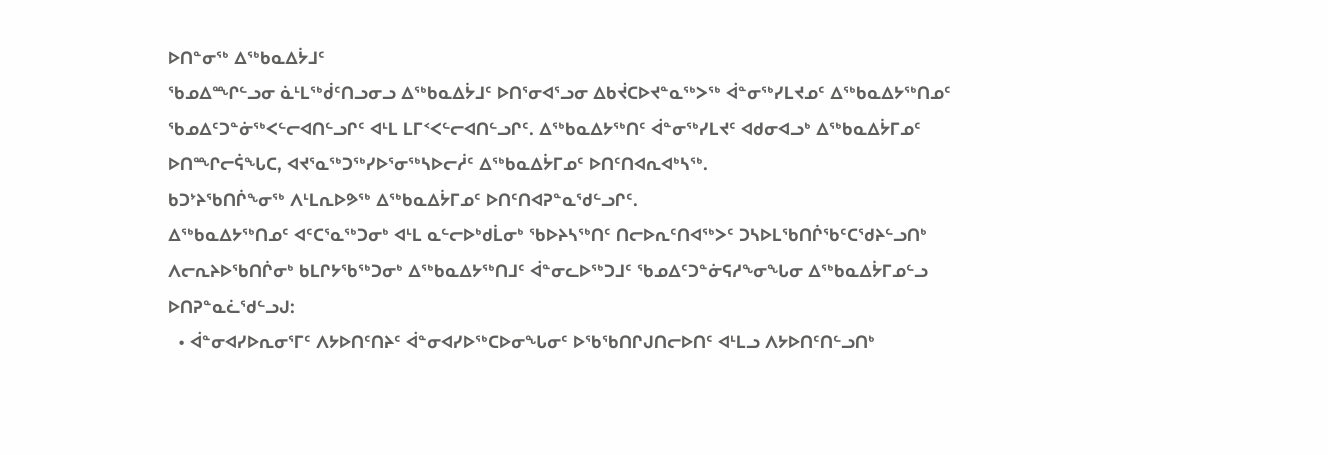ᐅᑎᓐᓂᖅ ᐃᖅᑲᓇᐃᔮᒧᑦ
ᖃᓄᐃᙱᓪᓗᓂ ᓈᒻᒪᖅᑰᑦᑎᓗᓂᓗ ᐃᖅᑲᓇᐃᔮᒧᑦ ᐅᑎᕐᓂᐊᕐᓗᓂ ᐃᑲᔫᑕᐅᔪᓐᓇᖅᐳᖅ ᐋᓐᓂᖅᓯᒪᔪᓄᑦ ᐃᖅᑲᓇᐃᔭᖅᑎᓄᑦ ᖃᓄᐃᑦᑐᓐᓃᖅᐸᓪᓕᐊᑎᓪᓗᒋᑦ ᐊᒻᒪ ᒪᒥᑉᐸᓪᓕᐊᑎᓪᓗᒋᑦ. ᐃᖅᑲᓇᐃᔭᖅᑎᑦ ᐋᓐᓂᖅᓯᒪᔪᑦ ᐊᑯᓂᐊᓗᒃ ᐃᖅᑲᓇᐃᔮᒥᓄᑦ ᐅᑎᙱᓕᕌᖓᑕ, ᐊᔪᕐᓇᖅᑐᖅᓯᐅᕐᓂᖅᓴᐅᓕᓲᑦ ᐃᖅᑲᓇᐃᔮᒥᓄᑦ ᐅᑎᑦᑎᐊᕆᐊᒃᓴᖅ.
ᑲᑐᔾᔨᖃᑎᒌᖕᓂᖅ ᐱᒻᒪᕆᐅᕗᖅ ᐃᖅᑲᓇᐃᔮᒥᓄᑦ ᐅᑎᑦᑎᐊᕈᓐᓇᖁᓪᓗᒋᑦ.
ᐃᖅᑲᓇᐃᔭᖅᑎᓄᑦ ᐊᑦᑕᕐᓇᖅᑐᓂᒃ ᐊᒻᒪ ᓇᓪᓕᐅᒃᑯᒫᓂᒃ ᖃᐅᔨᓴᖅᑎᑦ ᑎᓕᐅᕆᑦᑎᐊᖅᐳᑦ ᑐᓴᐅᒪᖃᑎᒌᖃᑦᑕᖁᔨᓪᓗᑎᒃ ᐱᓕᕆᔨᐅᖃᑎᒌᓂᒃ ᑲᒪᒋᔭᖃᖅᑐᓂᒃ ᐃᖅᑲᓇᐃᔭᖅᑎᒧᑦ ᐋᓐᓂᓚᐅᖅᑐᒧᑦ ᖃᓄᐃᑦᑐᓐᓃᕋᓱᖕᓂᖓᓂ ᐃᖅᑲᓇᐃᔮᒥᓄᓪᓗ ᐅᑎᕈᓐᓇᓛᖁᓪᓗᒍ:
  • ᐋᓐᓂᐊᓯᐅᕆᓂᕐᒥᑦ ᐱᔭᐅᑎᑦᑎᔨᑦ ᐋᓐᓂᐊᓯᐅᖅᑕᐅᓂᖓᓂᑦ ᐅᖃᖃᑎᒋᒍᑎᓕᐅᑎᑦ ᐊᒻᒪᓗ ᐱᔭᐅᑎᑦᑎᓪᓗᑎᒃ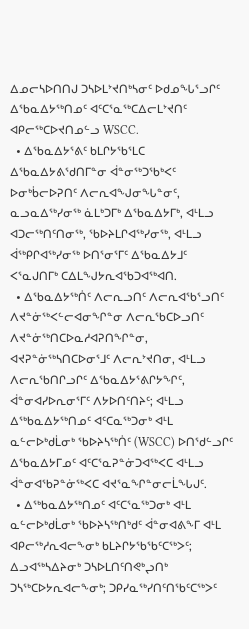ᐃᓄᓕᓴᐅᑎᑎᒍ ᑐᓴᐅᒪᔾᔪᑎᒃᓴᓂᑦ ᐅᑯᓄᖓᕐᓗᒋᑦ ᐃᖃᓇᐃᔭᖅᑎᓄᑦ ᐊᑦᑕᕐᓇᖅᑕᐃᓕᒪᔾᔪᑎᑦ ᐊᑭᓕᖅᑕᐅᔪᑎᓄᓪᓗ WSCC.
  • ᐃᖃᓇᐃᔭᕐᕕᑦ ᑲᒪᒋᔭᖃᕐᒪᑕ ᐃᖃᓇᐃᔭᕕᖁᑎᒥᓐᓂ ᐋᓐᓂᖅᑐᖃᒃᐸᑦ ᐅᓂᒃᑳᓕᐅᕈᑎᑦ ᐱᓕᕆᐊᖑᓂᖓᓐᓂᑦ, ᓇᓗᓇᐃᖅᓯᓂᖅ ᓈᒪᒃᑐᒥᒃ ᐃᖃᓇᐃᔭᒥᒃ, ᐊᒻᒪᓗ ᐊᑐᓕᖅᑎᑦᑎᓂᖅ, ᖃᐅᔨᒪᒋᐊᖅᓯᓂᖅ, ᐊᒻᒪᓗ ᐋᖅᑭᒋᐊᖅᓯᓂᖅ ᐅᑎᕐᓂᕐᒥᑦ ᐃᖃᓇᐃᔭᒧᑦ ᐸᕐᓇᒍᑎᒥᒃ ᑕᐃᒪᖑᔭᕆᐊᖃᑐᐊᖅᐊᑎ.
  • ᐃᖃᓇᐃᔭᖅᑏᑦ ᐱᓕᕆᓗᑎᑦ ᐱᓕᕆᐊᖃᕐᓗᑎᑦ ᐱᔪᓐᓃᖅᐸᓪᓕᐊᓂᖏᓐᓂ ᐱᓕᕆᖃᑕᐅᓗᑎᑦ ᐱᔪᓐᓃᖅᑎᑕᐅᓇᓱᐊᕈᑎᖏᓐᓂ, ᐊᔪᕈᓐᓃᖅᓴᑎᑕᐅᓂᕐᒧᑦ ᐱᓕᕆᔾᔪᑎᓂ, ᐊᒻᒪᓗ ᐱᓕᕆᖃᑎᒋᓗᒋᑦ ᐃᖃᓇᐃᔭᕐᕕᒋᔭᖏᑦ, ᐋᓐᓂᐊᓯᐅᕆᓂᕐᒥᑦ ᐱᔭᐅᑎᑦᑎᔨᑦ; ᐊᒻᒪᓗ ᐃᖅᑲᓇᐃᔭᖅᑎᓄᑦ ᐊᑦᑕᓇᖅᑐᓂᒃ ᐊᒻᒪ ᓇᓪᓕᐅᒃᑯᒫᓂᒃ ᖃᐅᔨᓴᖅᑏᑦ (WSCC) ᐅᑎᖁᓪᓗᒋᑦ ᐃᖃᓇᐃᔭᒥᓄᑦ ᐊᑦᑕᕐᓇᕈᓐᓃᑐᐊᖅᐸᑕ ᐊᒻᒪᓗ ᐋᓐᓂᐊᖃᕈᓐᓃᖅᐸᑕ ᐊᔪᕐᓇᖏᓐᓂᓕᒫᖓᒍᑦ.
  • ᐃᖅᑲᓇᐃᔭᖅᑎᓄᑦ ᐊᑦᑕᕐᓇᖅᑐᓂᒃ ᐊᒻᒪ ᓇᓪᓕᐅᒃᑯᒫᓂᒃ ᖃᐅᔨᓴᖅᑎᒃᑯᑦ ᐋᓐᓂᐊᕕᖕᒥ ᐊᒻᒪ ᐊᑭᓕᖅᓱᕆᐊᓕᖕᓂᒃ ᑲᒪᔨᒋᔭᖃᖃᑦᑕᖅᐳᑦ; ᐃᓗᐊᖅᓴᐃᔨᓂᒃ ᑐᓴᐅᒪᑎᑦᑎᕙᒃᖢᑎᒃ ᑐᓴᖅᑕᐅᔭᕆᐊᓕᖕᓂᒃ; ᑐᑭᓯᓇᖅᓯᑎᑦᑎᖃᑦᑕᖅᐳᑦ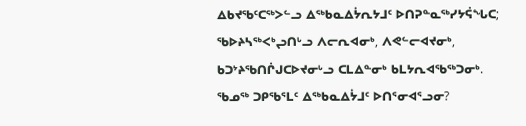ᐃᑲᔪᖃᑦᑕᖅᐳᓪᓗ ᐃᖅᑲᓇᐃᔮᕆᔭᒧᑦ ᐅᑎᕈᓐᓇᖅᓯᔭᕌᖓᑕ; ᖃᐅᔨᓴᖅᐸᒃᖢᑎᒡᓗ ᐱᓕᕆᐊᓂᒃ, ᐱᕙᓪᓕᐊᔪᓂᒃ, ᑲᑐᔾᔨᖃᑎᒌᒍᑕᐅᔪᓂᒡᓗ ᑕᒪᐃᓐᓂᒃ ᑲᒪᔭᕆᐊᖃᖅᑐᓂᒃ.
ᖃᓄᖅ ᑐᑭᖃᕐᒪᑦ ᐃᖅᑲᓇᐃᔮᒧᑦ ᐅᑎᕐᓂᐊᕐᓗᓂ?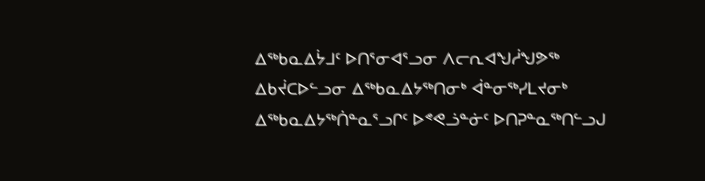ᐃᖅᑲᓇᐃᔮᒧᑦ ᐅᑎᕐᓂᐊᕐᓗᓂ ᐱᓕᕆᐊᖑᓲᖑᕗᖅ ᐃᑲᔫᑕᐅᓪᓗᓂ ᐃᖅᑲᓇᐃᔭᖅᑎᓂᒃ ᐋᓐᓂᖅᓯᒪᔪᓂᒃ ᐃᖅᑲᓇᐃᔭᖅᑏᓐᓇᕐᓗᒋᑦ ᐅᕝᕙᓘᓐᓃᑦ ᐅᑎᕈᓐᓇᖅᑎᓪᓗᒍ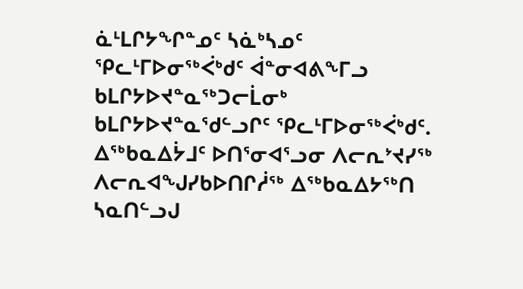ᓈᒻᒪᒋᔭᖏᓐᓄᑦ ᓴᓈᒃᓴᓄᑦ ᕿᓚᒻᒥᐅᓂᖅᐹᒃᑯᑦ ᐋᓐᓂᐊᕕᖕᒥᓗ ᑲᒪᒋᔭᐅᔪᓐᓇᖅᑐᓕᒫᓂᒃ ᑲᒪᒋᔭᐅᔪᓐᓇᖁᓪᓗᒋᑦ ᕿᓚᒻᒥᐅᓂᖅᐹᒃᑯᑦ.
ᐃᖅᑲᓇᐃᔮᒧᑦ ᐅᑎᕐᓂᐊᕐᓗᓂ ᐱᓕᕆᔾᔪᓯᖅ ᐱᓕᕆᐊᖑᓯᑲᐅᑎᒋᓲᖅ ᐃᖅᑲᓇᐃᔭᖅᑎ ᓴᓇᑎᓪᓗᒍ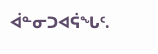ᐋᓐᓂᑐᐊᕌᖓᑦ.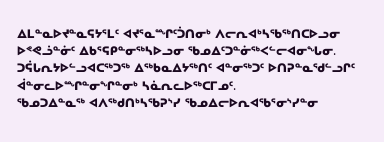ᐃᒪᓐᓇᐅᔪᓐᓇᕋᔭᕐᒪᑦ ᐊᔪᕐᓇᙱᑦᑑᑎᓂᒃ ᐱᓕᕆᐊᒃᓴᖃᖅᑎᑕᐅᓗᓂ ᐅᕝᕙᓘᓐᓃᑦ ᐃᑲᕐᕋᑭᓐᓂᖅᓴᐅᓗᓂ ᖃᓄᐃᑦᑐᓐᓃᖅᐸᓪᓕᐊᓂᖓᓂ. ᑐᕌᒐᕆᔭᐅᓪᓗᐊᑕᖅᑐᖅ ᐃᖅᑲᓇᐃᔭᖅᑎᑦ ᐊᓐᓂᖅᑐᑦ ᐅᑎᕈᓐᓇᖁᓪᓗᒋᑦ ᐋᓐᓂᓚᐅᙱᓐᓂᖏᓐᓂᒃ ᓴᓈᕆᓚᐅᖅᑕᒥᓄᑦ.
ᖃᓄᑐᐃᓐᓇᖅ ᐊᐱᖅᑯᑎᒃᓴᖃᕈᔅᓯ ᖃᓄᐃᓕᐅᕆᐊᖃᕐᓂᔅᓯᓐᓂ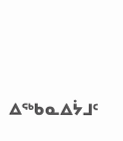ᐃᖅᑲᓇᐃᔮᒧᑦ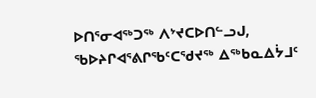ᐅᑎᕐᓂᐊᖅᑐᖅ ᐱᔾᔪᑕᐅᑎᓪᓗᒍ, ᖃᐅᔨᒋᐊᕐᕕᒋᖃᑦᑕᖁᔪᖅ ᐃᖅᑲᓇᐃᔮᒧᑦ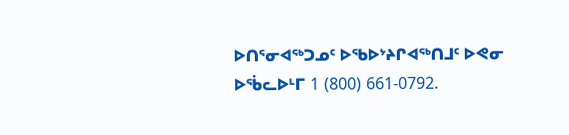ᐅᑎᕐᓂᐊᖅᑐᓄᑦ ᐅᖃᐅᔾᔨᒋᐊᖅᑎᒧᑦ ᐅᕙᓂ ᐅᖄᓚᐅᒻᒥ 1 (800) 661-0792.